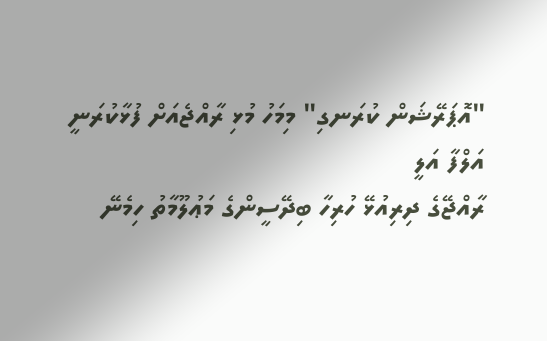"އޮޕަރޭޝަން ކުރަނގި" މިމަހު މުޅި ރާއްޖެއަށް ފުޅާކުރަނީ
އަލްފާ އަލީ
ރާއްޖޭގެ ދިރިއުޅޭ ހުރިހާ ބިދޭސީންގެ މަޢުލޫމާތު ހިމެނޭ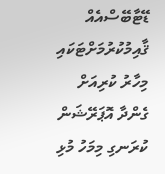ޑޭޓާބޭސްއެއް ޤާއިމުކުރުމަށްޓަކައި މިހާރު ކުރިއަށް ގެންދާ އޮޕަރޭޝަން ކުރަނގި މިމަހު މުޅި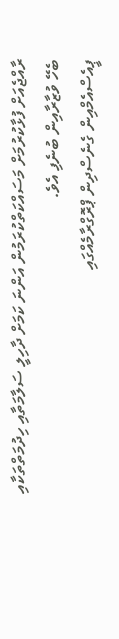ރާއްޖެއަށް ފުޅާކުރުމަށް މަސައްކަތްކުރަމުން އަންނަ ކަމަށް ދާހިލީ ސަލާމަތާއި ހިދުމަތްތަކާއި ބެހޭ ވުޒާރާއިން ބުނެފި އެވެ.
ޕީއެސްއެމްއިން ގެނެސްދިން ޕްރޮގްރާމެއްގައި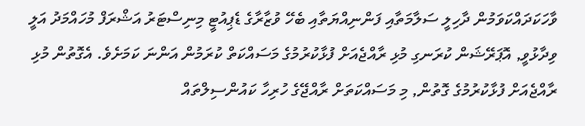ވާހަކަދައްކަވަމުން ދާހިލީ ސަލާމަތާއި ފަންނިއްޔަތާއި ބެހޭ ވުޒާރާގެ ޑެޕިއުޓީ މިނިސްޓަރު އަޝްރަފް މުހައްމަދު އަލީ ވިދާޅުވީ, އޮޕަރޭޝަން ކުރަނގި މުޅި ރާއްޖެއަށް ފުޅާކުރުމުގެ މަސައްކަތް ކުރަމުން އަންނަ ކަމަށެވެ. އެގޮތުން މުޅި ރާއްޖެއަށް ފުޅާކުރުމުގެ ގޮތުން, މި މަސައްކަތަށް ރާއްޖޭގެ ހުރިހާ ކައުންސިލްތައް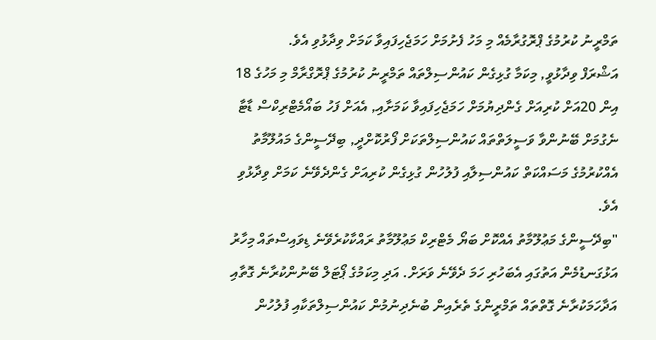ތަމްރީނު ކުރުމުގެ ޕްރޮގުރާމެއް މި މަހު ފެށުމަށް ހަމަޖެހިފައިވާ ކަމަށް ވިދާޅުވި އެވެ.
އަޝްރަފް ވިދާޅުވީ, މިކަމާ ގުޅިގެން ކައުންސިލްތައް ތަމްރީނު ކުރުމުގެ ޕްރޮގްރާމް މި މަހުގެ 18 އިން 20އަށް ކުރިއަށް ގެންދިޔުމަށް ހަމަޖެހިފައިވާ ކަމަށާއި, އެއަށް ފަހު ބައޯމެޓްރިކްސް ޑާޓާ ނެގުމަށް ބޭނުންވާ ވަސީލަތްތައް ކައުންސިލްތަކަށް ފޯރުކޮށްދީ, ބިދޭސީންގެ މައުލޫމާތު އެއްކުރުމުގެ މަސައްކަތް ކައުންސިލާއި ފުލުހުން ގުޅިގެން ކުރިއަށް ގެންދެވޭނެ ކަމަށް ވިދާޅުވި އެވެ.
"ބިދޭސީންގެ މަޢުލޫމާތު އެއްކޮށް ބަޔޯ މެޓްރިކް މަޢުލޫމާތު ރައްކާކުރެވޭނެ ޑިވައިސްތައް މިހާރު އަޅުގަނޑުމެން އަތުގައި އެބަހުރި ހަމަ ދެވޭނެ ވަރަށް. އަދި މިކަމުގެ ޕޯޓަލް ބޭނުންކުރާނެ ގޮތާއި އަދާހަމަކުރާނެ ގޮތްތައް ތަމްރީންގެ ތެރެއިން ބުނެދިނުމުން ކައުންސިލްތަކާއި ފުލުހުން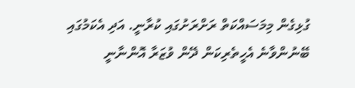ގުޅިގެން މިމަސައްކަތް ރަށްރަށުގައި ކުރާނީ. އަދި އެކަމުގައި ބޭނުންވާނެ އެހީތެރިކަން ދޭން ވުޒަރާ އޮންނާނީ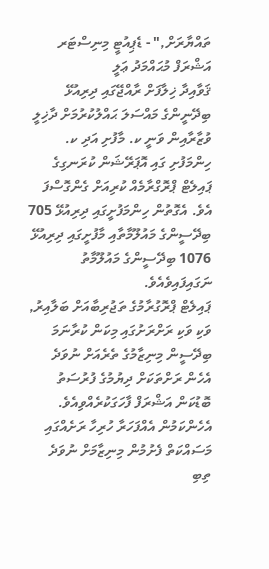ތައްޔާރަށް," - ޑެޕިއުޓީ މިނިސްޓަރ އަޝްރަފް މުޙައްމަދު ޢަލީ
ޤަވާއިދާ ޚިލާފަށް ރާއްޖޭގައި ދިރިއުޅޭ ބިދޭނީންގެ މައްސަލަ ޙައްލުކުރުމަށް ދާޚިލީ ވުޒާރާއިން ވަނީ ކ. މާފުށި އަދި ކ. ހިންމަފުށި ގައި އޮޕަރޭޝަން ކުރަނގިގެ ޕައިލެޓް ޕްރޮގްރާމެއް ކުރިއަށް ގެންގޮސްފަ އެވެ. އެގޮތުން ހިންމަފުށީގައި ދިރިއުޅޭ 705 ބިދޭސީންގެ މައުލޫމާތާއި މާފުށީގައި ދިރިއުޅޭ 1076 ބިދޭސީންގެ މައުލޫމާތު ނަގައިފައިވެއެވެ.
ޕައިލެޓް ޕްރޮގުރާމުގެ ތަޖުރިބާއަށް ބަލާއިރު, ވަކި ވަކި ރަށްރަށުގައި މިކަން ކުރާނަމަ ބިދޭސީން މިނިޒާމުގެ ތެރެއަށް ނުވަދެ އެހެން ރަށްތަކަށް ދިޔުމުގެ ފުރުސަތު ބޮޑުކަން އަޝްރަފް ފާހަގަކުރެއްވިއެވެ. އެހެންކަމުން އެއްފަހަރާ ހުރިހާ ރަށެއްގައި މަސައްކަތް ފެށުމުން މިނިޒާމަށް ނުވަދެ ތިބި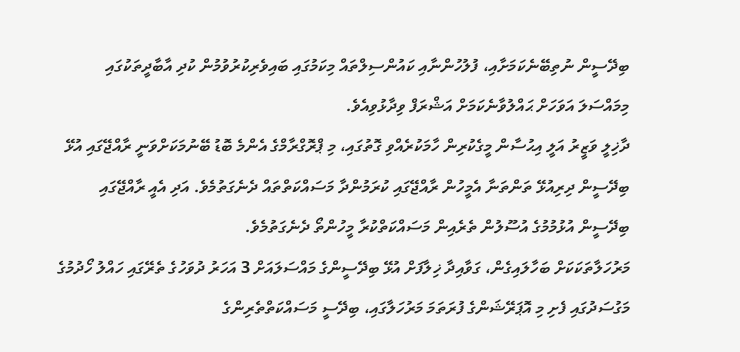ބިދޭސީން ނުތިބޭނެކަމަށާއި، ފުލުހުންނާއި ކައުންސިލްތައް މިކަމުގައި ބައިވެރިކުރުވުމުން ކުދި އާބާދީތަކުގައި މިމައްސަލަ އަވަހަށް ޙައްލުވާނެކަމަށް އަޝްރަފް ވިދާޅުވިއެވެ.
ދާޚިލީ ވަޒީރު އަލީ އިޙުސާން މީގެކުރިން ހާމަކުރެއްވި ގޮތުގައި، މި ޕްރޮގްރާމްގެ އެންމެ ބޮޑު ބޭނުމަކަށްވަނީ ރާއްޖޭގައި އުޅޭ ބިދޭސީން ދިރިއުޅޭ ތަންތަނާ އެމީހުން ރާއްޖޭގައި ކުރަމުންދާ މަސައްކަތްތައް ދެނެގަތުމެވެ. އަދި އެއީ ރާއްޖޭގައި ބިދޭސީން އުޅުމުމުގެ އުސޫލުން ތެރެއިން މަސައްކަތްކުރާ މީހުންތޯ ދެނެގަތުމެވެ.
މަރުހަލާތަކަކަށް ބަހާލައިގެން، ގަވާއިދާ ޚިލާފަށް އުޅޭ ބިދޭސީންގެ މައްސަލައަށް 3 އަހަރު ދުވަހުގެ ތެރޭގައި ހައްލު ހޯދުމުގެ މަގުސަދުގައި ފެށި މި އޮޕަރޭޝަންގެ ފުރަތަމަ މަރުހަލާގައި، ބިދޭސީ މަސައްކަތްތެރިންގެ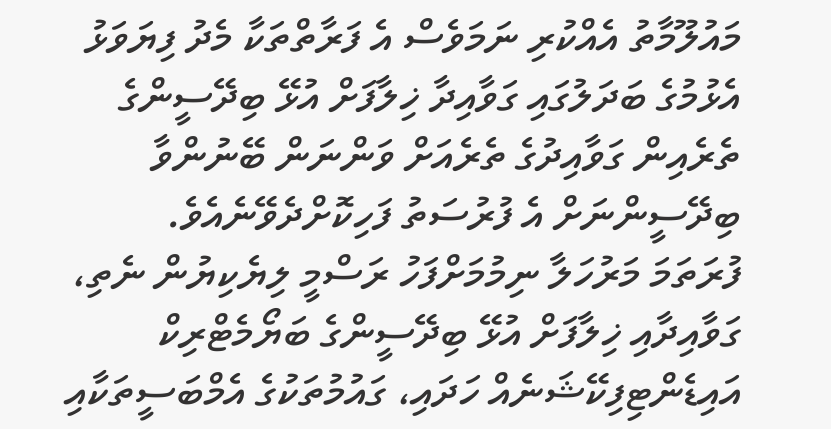މައުލޫމާތު އެއްކުރި ނަމަވެސް އެ ފަރާތްތަކާ މެދު ފިޔަވަޅު އެޅުމުގެ ބަދަލުގައި ގަވާއިދާ ޚިލާފަށް އުޅޭ ބިދޭސީންގެ ތެރެއިން ގަވާއިދުގެ ތެރެއަށް ވަންނަން ބޭނުންވާ ބިދޭސީންނަށް އެ ފުރުސަތު ފަހިކޮށްދެވޭނެއެވެ.
ފުރަތަމަ މަރުހަލާ ނިމުމަށްފަހު ރަސްމީ ލިޔެކިޔުން ނެތި، ގަވާއިދާއި ޚިލާފަށް އުޅޭ ބިދޭސީންގެ ބަޔޯމެޓްރިކް އައިޑެންޓިފިކޭޝަނެއް ހަދައި، ގައުމުތަކުގެ އެމްބަސީތަކާއި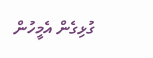ގުޅިގެން އެމީހުން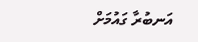އަނބުރާ ގައުމަށް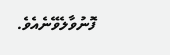ފޮނުވާލެވޭނެއެވެ.